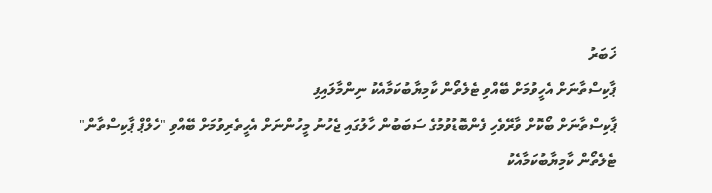ޚަބަރު
ޕާކިސްތާނަށް އެހީވުމަށް ބޭއްވި ޓެލެތޯން ކާމިޔާބުކަމާއެކު ނިންމާލައިފި
ޕާކިސްތާނަށް ބޯކޮށް ވާރޭވެހި ފެންބޮޑުވުމުގެ ސަބަބުން ހާލުގައި ޖެހުނު މީހުންނަށް އެހީތެރިވުމަށް ބޭއްވި "ހެލްޕް ޕާކިސްތާން" ޓެލެތޯން ކާމިޔާބުކަމާއެކު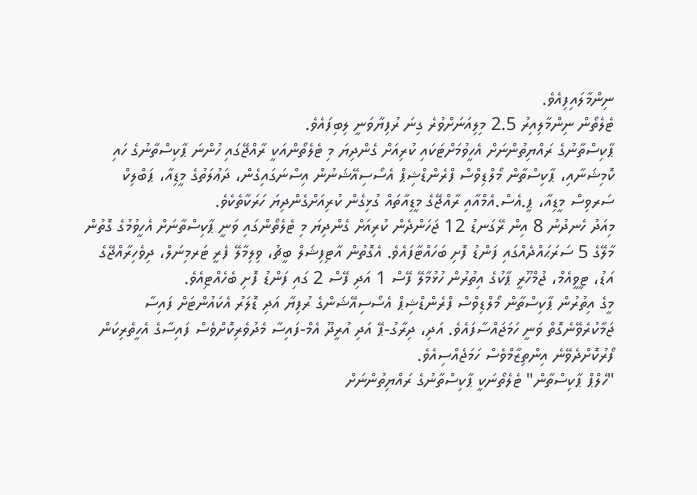ނިންމާލައިފިއެވެ.
ޓެލެތޯން ނިންމާލިއިރު 2.5 މިލިއަނަށްވުރެ ގިނަ ރުފިޔާވަނީ ލިބިފައެވެ.
ޕާކިސްތާނުގެ ރައްޔިތުންނަށް އެހީވުމަށްޓަކައި ކުރިއަށް ގެންދިޔަ މި ޓެލެތޯންއަކީ ރާއްޖޭގައި ހުންނަ ޕާކިސްތާނުގެ ހައި ކޮމިޝަނާއި، ޕާކިސްތާން މޯލްޑިވްސް ފްރެންޑްޝިޕް އެސޯސިއޭޝަނުން އިސްނަގައިގެން، ދަޢުލަތުގެ މީޑިއާ، ޕަބްލިކް ސަރވިސް މީޑިއާ، ޕީ.އެސް.އެމްއާއި ރާއްޖޭގެ މީޑިއާތައް ގުޅިގެން ކުރިއަށްގެންދިޔަ ހަރަކާތެކެވެ.
މިއަދު ހެނދުނު 8 އިން ރޭގަނޑު 12 ޖަހަންދެން ކުރިއަށް ގެންދިޔަ މި ޓެލެތޯންގައި ވަނީ ޕާކިސްތާނަށް އެހީވުމުގެ ގޮތުން މާލޭގެ 5 ސަރަޙައްދެއްގައި ފަންޑު ފޮށި ބަހައްޓާފައެވެ. އެގޮތުން އާޓިފިޝަލް ބީޗު، ވިލިމާލޭ ފެރީ ޓަރމިނަލް، ދިވެހިރާއްޖޭގެ އަޑު، ޓީވީއެމް، ޖުމްހޫރީ ޕާކުގެ އިތުރުން ހުޅުމާލޭ ފޭސް 1 އަދި ފޭސް 2 ގައި ފަންޑު ފޮށި ބެހެއްޓިއެވެ.
މީގެ އިތުރުން ޕާކިސްތާން މޯލްޑިވްސް ފްރެންޑްޝިޕް އެސޯސިއޭޝަންގެ ރުފިޔާ އަދި ޑޮލަރު އެކައުންޓަށް ފައިސާ ޖަމާކުރެވޭނެގޮތް ވަނީ ހަމަޖައްސާފައެވެ. އަދި، ދިރާގު-ޕޭ އަދި އުރީދޫ އެމް-ފައިސާ މެދުވެރިކޮށްވެސް ފައިސާގެ އެހީތެރިކަން ފޯރުކޮށްދެވޭނެ އިންތިޒާމްވެސް ހަމަޖެއްސިއެވެ.
"ހެލްޕް ޕާކިސްތާން" ޓެލެތޯނަކީ ޕާކިސްތާނުގެ ރައްޔިތުންނަށް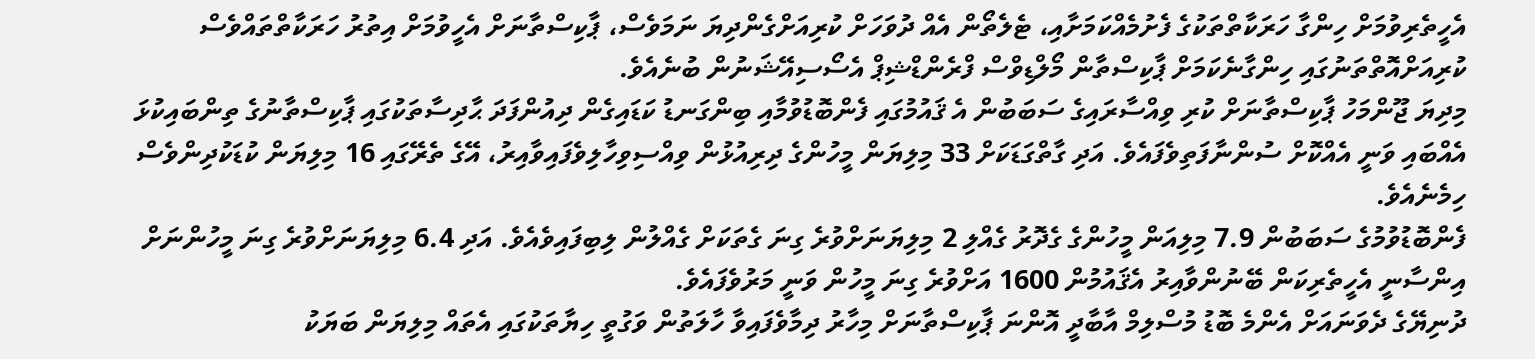އެހީތެރިވުމަށް ހިންގާ ހަރަކާތްތަކުގެ ފެށުމެއްކަމަށާއި، ޓެލެތޯން އެއް ދުވަހަށް ކުރިއަށްގެންދިޔަ ނަމަވެސް، ޕާކިސްތާނަށް އެހީވުމަށް އިތުރު ހަރަކާތްތައްވެސް ކުރިއަށްއޮތްތަނުގައި ހިންގާނެކަމަށް ޕާކިސްތާން މޯލްޑިވްސް ފްރެންޑްޝިޕް އެސޯސިއޭޝަނުން ބުނެއެވެ.
މިދިޔަ ޖޫންމަހު ޕާކިސްތާނަށް ކުރި ވިއްސާރައިގެ ސަބަބުން އެ ޤައުމުގައި ފެންބޮޑުވުމާއި ބިންގަނޑު ކަޑައިގެން ދިއުންފަދަ ޙާދިސާތަކުގައި ޕާކިސްތާނުގެ ތިންބައިކުޅަ އެއްބައި ވަނީ އެއްކޮށް ސުންނާފަތިވެފައެވެ. އަދި ގާތްގަޑަކަށް 33 މިލިޔަން މީހުންގެ ދިރިއުޅުން ވިއްސިވިހާލިވެފައިވާއިރު، އޭގެ ތެރޭގައި 16 މިލިޔަން ކުޑަކުދިންވެސް ހިމެނެއެވެ.
ފެންބޮޑުވުމުގެ ސަބަބުން 7.9 މިލިއަން މީހުންގެ ގެދޮރު ގެއްލި 2 މިލިޔަނަށްވުރެ ގިނަ ގެތަކަށް ގެއްލުން ލިބިފައިވެއެވެ. އަދި 6.4 މިލިޔަނަށްވުރެ ގިނަ މީހުންނަށް އިންސާނީ އެހީތެރިކަން ބޭނުންވާއިރު އެޤައުމުން 1600 އަށްވުރެ ގިނަ މީހުން ވަނީ މަރުވެފައެވެ.
ދުނިޔޭގެ ދެވަނައަށް އެންމެ ބޮޑު މުސްލިމް އާބާދީ އޮންނަ ޕާކިސްތާނަށް މިހާރު ދިމާވެފައިވާ ހާލަތުން ވަގުތީ ހިޔާތަކުގައި އެތައް މިލިޔަން ބަޔަކު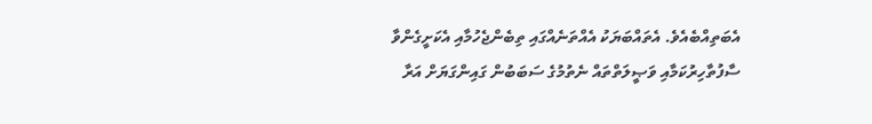އެބަތިއްބެއެވެ. އެތައްބަޔަކު އެއްތަނެއްގައި ތިބެންޖެހުމާއި އެކަށީގެންވާ ސާފުތާހިރުކަމާއި ވަޞީލަތްތައް ނެތުމުގެ ސަބަބުން ގައިންގަޔަށް އަރާ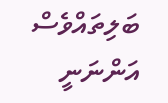ބަލިތައްވެސް އަންނަނީ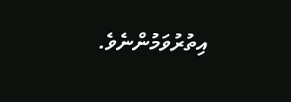އިތުރުވަމުންނެވެ.